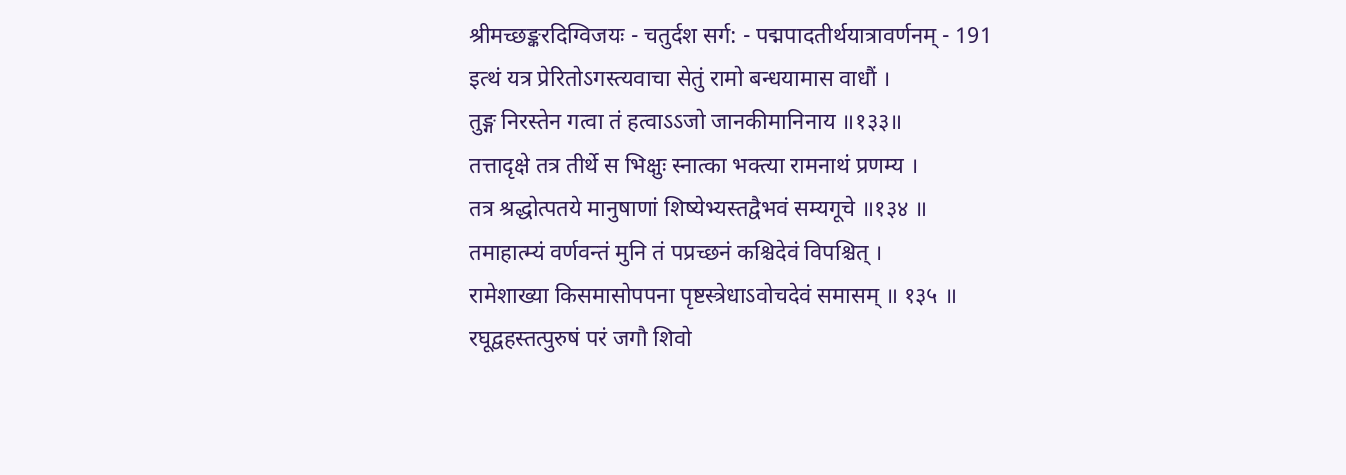श्रीमच्छङ्करदिग्विजयः - चतुर्दश सर्ग: - पद्मपादतीर्थयात्रावर्णनम् - 191
इत्थं यत्र प्रेरितोऽगस्त्यवाचा सेतुं रामो बन्धयामास वाधौं ।
तुङ्ग निरस्तेन गत्वा तं हत्वाऽऽजो जानकीमानिनाय ॥१३३॥
तत्तादृक्षे तत्र तीर्थे स भिक्षुः स्नात्का भक्त्या रामनाथं प्रणम्य ।
तत्र श्रद्धोत्पतये मानुषाणां शिष्येभ्यस्तद्वैभवं सम्यगूचे ॥१३४ ॥
तमाहात्म्यं वर्णवन्तं मुनि तं पप्रच्छनं कश्चिदेवं विपश्चित् ।
रामेशाख्या किसमासोपपना पृष्टस्त्रेधाऽवोचदेवं समासम् ॥ १३५ ॥
रघूद्वहस्तत्पुरुषं परं जगौ शिवो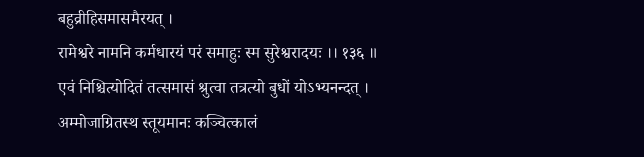बहुव्रीहिसमासमैरयत् ।
रामेश्वरे नामनि कर्मधारयं परं समाहुः स्म सुरेश्वरादयः ।। १३६ ॥
एवं निश्चित्योदितं तत्समासं श्रुत्वा तत्रत्यो बुधों योऽभ्यनन्दत् ।
अम्मोजाग्रितस्थ स्तूयमानः कञ्चित्कालं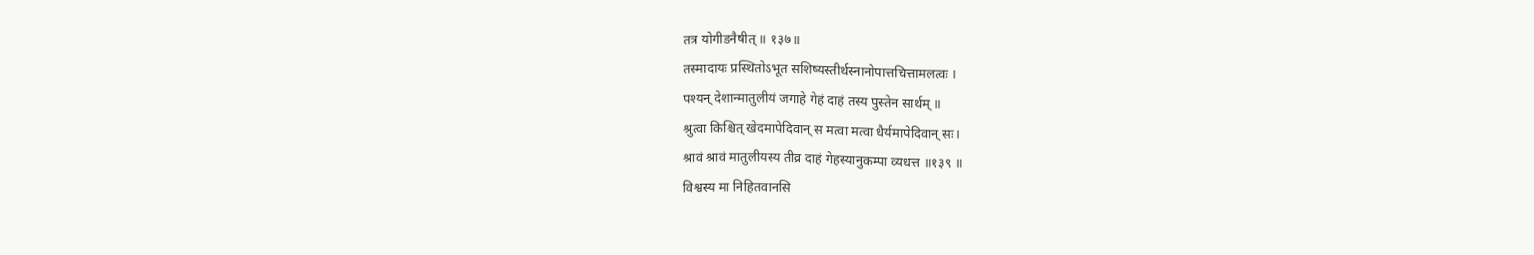तत्र योगीडनैषीत् ॥ १३७॥
तस्मादायः प्रस्थितोऽभूत सशिष्यस्तीर्थस्नानोपात्तचित्तामलत्वः ।
पश्यन् देशान्मातुलीयं जगाहे गेहं दाहं तस्य पुस्तेन सार्थम् ॥
श्रुत्वा किश्चित् खेदमापेदिवान् स मत्वा मत्वा धैर्यमापेदिवान् सः।
श्रावं श्रावं मातुलीयस्य तीव्र दाहं गेहस्यानुकम्पा व्यधत्त ॥१३९ ॥
विश्वस्य मा निहितवानसि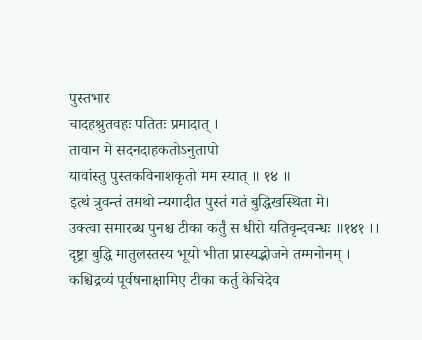पुस्तभार
चादहश्रुतवहः पतितः प्रमादात् ।
तावान मे सदनदाहकतोऽनुतापो
यावांस्तु पुस्तकविनाशकृतो मम स्यात् ॥ १४ ॥
इत्थं त्रुवन्तं तमथो न्यगादीत पुस्तं गतं बुद्धिखस्थिता मे।
उक्त्वा समारब्ध पुनश्च टीका कर्तुं स धीरो यतिवृन्दवन्धः ॥१४१ ।।
दृष्ट्रा बुद्धि मातुलस्तस्य भूयो भीता प्रास्यद्भोजने तम्मनोनम् ।
कश्चिद्रव्यं पूर्वषनाक्षामिए टीका कर्तु केचिदेव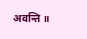अवन्ति ॥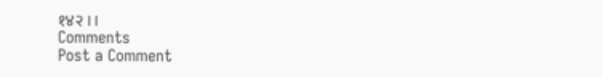१४२ ।।
Comments
Post a Comment